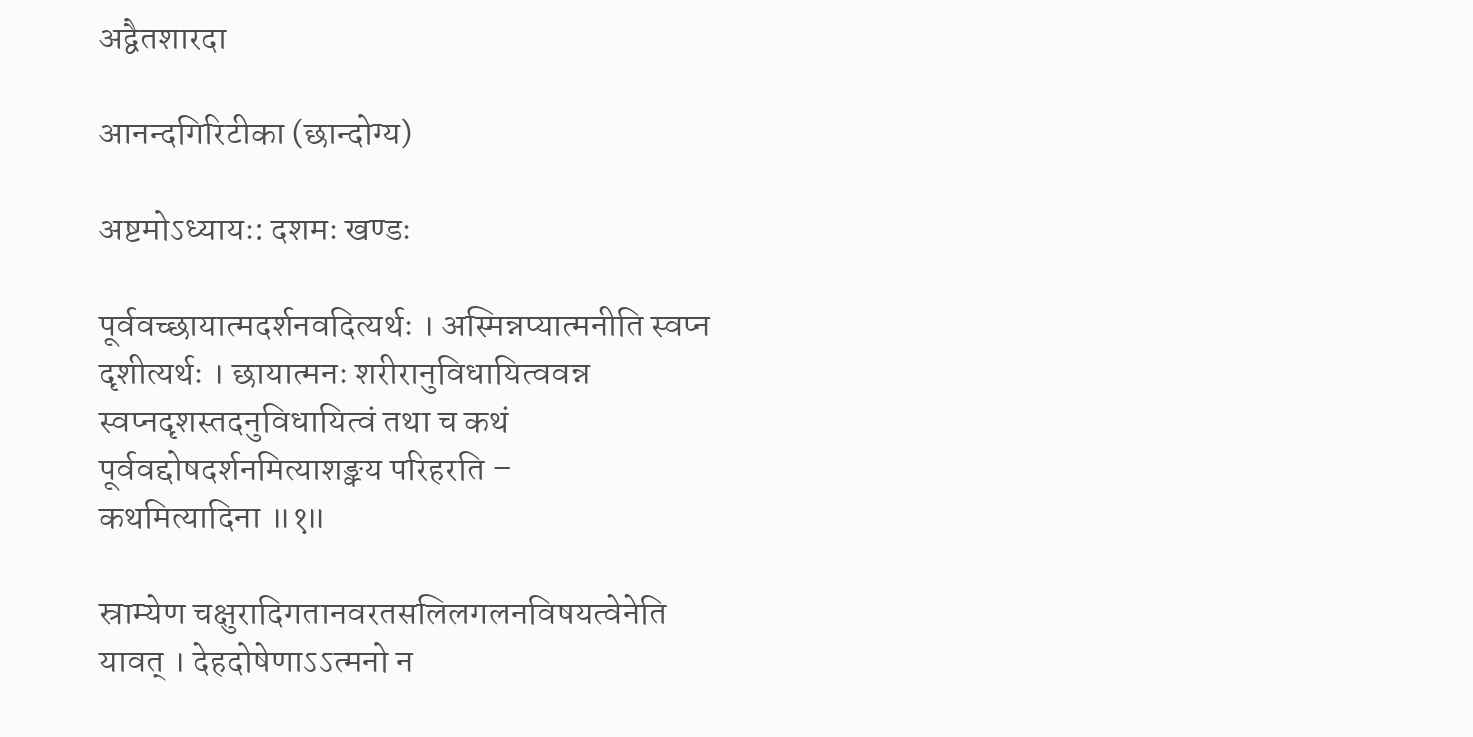अद्वैतशारदा

आनन्दगिरिटीका (छान्दोग्य)

अष्टमोऽध्यायः: दशमः खण्डः

पूर्ववच्छायात्मदर्शनवदित्यर्थः । अस्मिन्नप्यात्मनीति स्वप्न दृशीत्यर्थः । छायात्मनः शरीरानुविधायित्ववन्न स्वप्नदृशस्तदनुविधायित्वं तथा च कथं पूर्ववद्दोषदर्शनमित्याशङ्क्य परिहरति –
कथमित्यादिना ॥१॥

स्राम्येण चक्षुरादिगतानवरतसलिलगलनविषयत्वेनेति यावत् । देहदोषेणाऽऽत्मनो न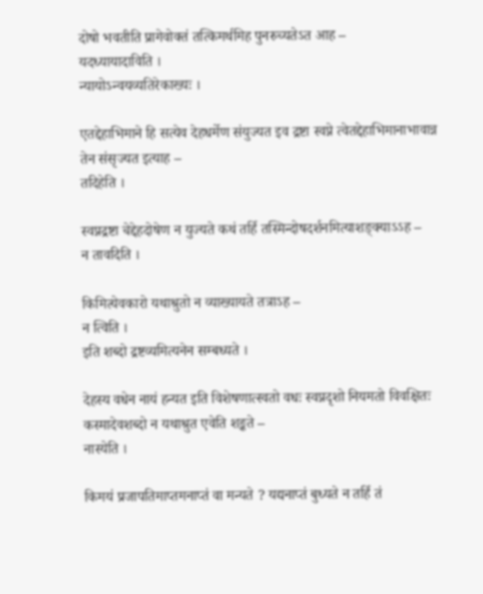दोषो भवतीति प्रागेवोक्तं तत्किमर्थमिह पुनरुच्यतेऽत आह –
यदध्यायादाविति ।
न्यायोऽन्वयव्यतिरेकाख्यः ।

एतद्देहाभिमाने हि सत्येव देहधर्मेण संयुज्यत इव द्रष्टा स्वप्ने त्वेतद्देहाभिमानाभावान्न तेन संसृज्यत इत्याह –
तदिहेति ।

स्वप्नद्रष्टा चेद्देहदोषेण न युज्यते कथं तर्हि तस्मिन्दोषदर्शनमित्याशङ्क्याऽऽह –
न तावदिति ।

किमित्येवकारो यथाश्रुतो न व्याख्यायते तत्राऽह –
न त्विति ।
इति शब्दो द्रष्टव्यमित्यनेन सम्बध्यते ।

देहस्य वधेन नायं हन्यत इति विशेषणात्स्वतो वधः स्वप्नदृशो नियमतो विवक्षितः कस्मादेवशब्दो न यथाश्रुत एवेति शङ्कते –
नास्येति ।

किमयं प्रजापतिमाप्तमनाप्तं वा मन्यते ? यद्यनाप्तं बुध्यते न तर्हि तं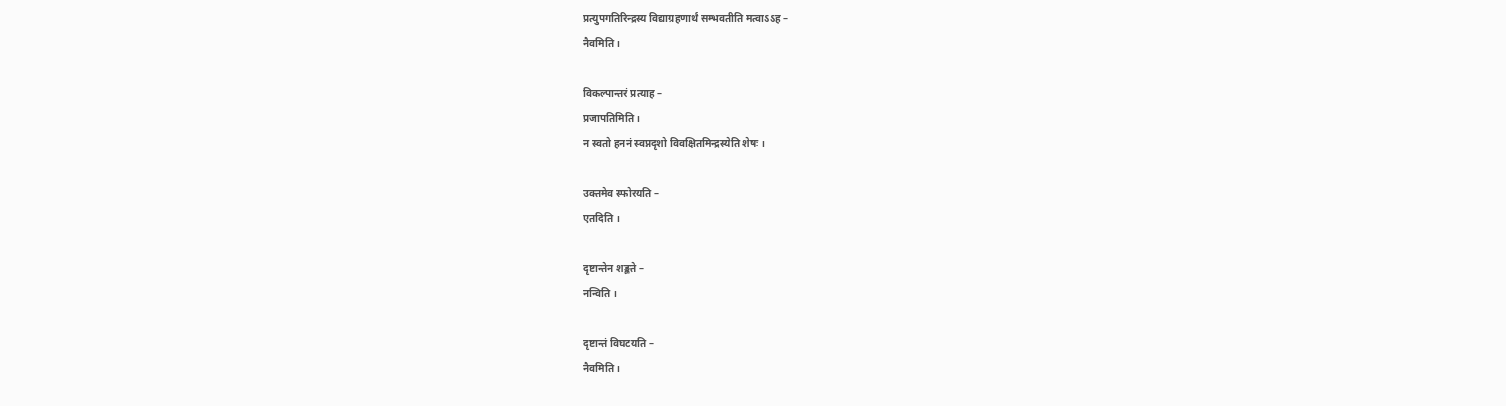प्रत्युपगतिरिन्द्रस्य विद्याग्रहणार्थं सम्भवतीति मत्वाऽऽह –
नैवमिति ।

विकल्पान्तरं प्रत्याह –
प्रजापतिमिति ।
न स्वतो हननं स्वप्नदृशो विवक्षितमिन्द्रस्येति शेषः ।

उक्तमेव स्फोरयति –
एतदिति ।

दृष्टान्तेन शङ्कते –
नन्विति ।

दृष्टान्तं विघटयति –
नैवमिति ।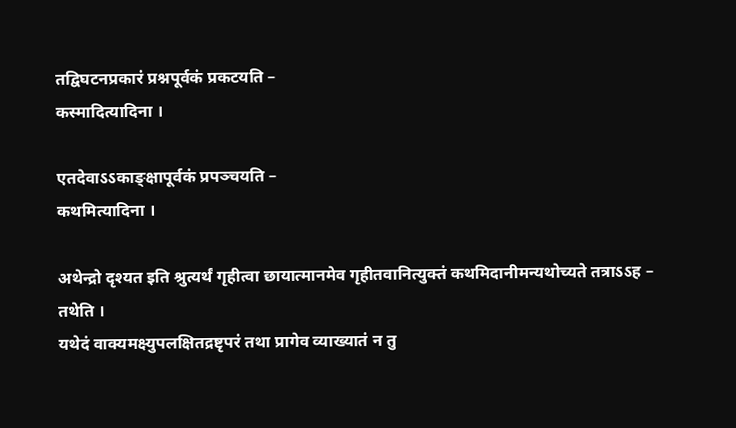तद्विघटनप्रकारं प्रश्नपूर्वकं प्रकटयति –
कस्मादित्यादिना ।

एतदेवाऽऽकाङ्क्षापूर्वकं प्रपञ्चयति –
कथमित्यादिना ।

अथेन्द्रो दृश्यत इति श्रुत्यर्थं गृहीत्वा छायात्मानमेव गृहीतवानित्युक्तं कथमिदानीमन्यथोच्यते तत्राऽऽह –
तथेति ।
यथेदं वाक्यमक्ष्युपलक्षितद्रष्टृपरं तथा प्रागेव व्याख्यातं न तु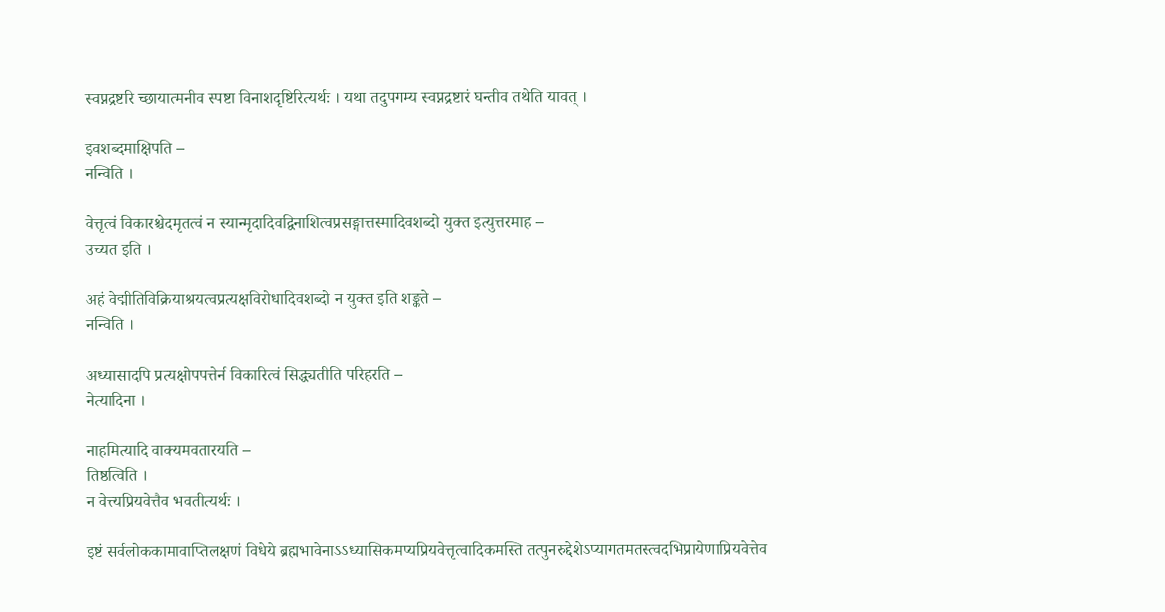स्वप्नद्रष्टरि च्छायात्मनीव स्पष्टा विनाशदृष्टिरित्यर्थः । यथा तदुपगम्य स्वप्नद्रष्टारं घन्तीव तथेति यावत् ।

इवशब्दमाक्षिपति –
नन्विति ।

वेत्तृत्वं विकारश्चेदमृतत्वं न स्यान्मृदादिवद्विनाशित्वप्रसङ्गात्तस्मादिवशब्दो युक्त इत्युत्तरमाह –
उच्यत इति ।

अहं वेद्मीतिविक्रियाश्रयत्वप्रत्यक्षविरोधादिवशब्दो न युक्त इति शङ्कते –
नन्विति ।

अध्यासादपि प्रत्यक्षोपपत्तेर्न विकारित्वं सिद्ध्यतीति परिहरति –
नेत्यादिना ।

नाहमित्यादि वाक्यमवतारयति –
तिष्ठत्विति ।
न वेत्त्यप्रियवेत्तैव भवतीत्यर्थः ।

इष्टं सर्वलोककामावाप्तिलक्षणं विधेये ब्रह्मभावेनाऽऽध्यासिकमप्यप्रियवेत्तृत्वादिकमस्ति तत्पुनरुद्देशेऽप्यागतमतस्त्वदभिप्रायेणाप्रियवेत्तेव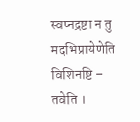स्वप्नद्रष्टा न तु मदभिप्रायेणेति विशिनष्टि –
तवेति ।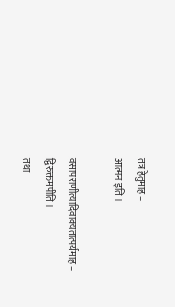तत्र हेतुमाह –
आत्मन इति ।

वसापराणीत्यादिवाक्यतात्पर्यमाह –
द्विरुक्तमपीति ।
तथा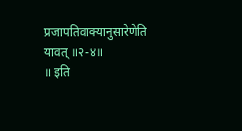प्रजापतिवाक्यानुसारेणेति यावत् ॥२-४॥
॥ इति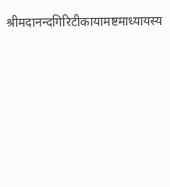श्रीमदानन्दगिरिटीकायामष्टमाध्यायस्य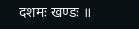दशमः खण्डः ॥